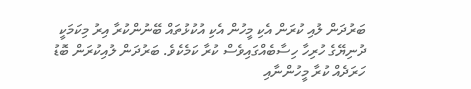ބަރުދަން ލުއި ކުރަން އެކި މީހުން އެކި އުކުޅުތައް ބޭނުންކުރާ އިރު މިކަމަކީ ދުނިޔޭގެ ހުރިހާ ހިސާބެއްގައިވެސް ކުރާ ކަމެކެވެ. ބަރުދަން ލުއިކުރަން ބޮޑު ހަރަދެއް ކުރާ މީހުންނާއި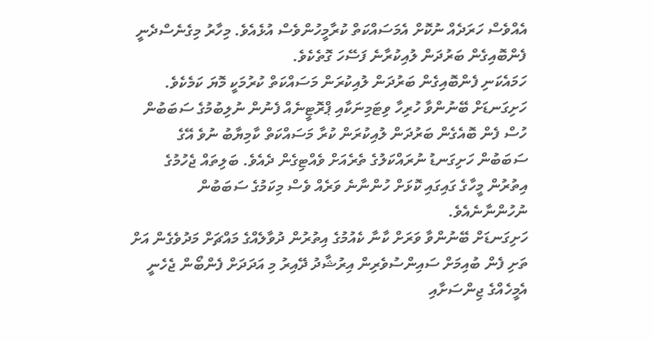އެއްވެސް ހަރަދެއް ނުކޮށް އެމަސައްކަތް ކުރާމީހުންވެސް އުޅެއެވެ. މިހާރު މިގެނެސްދެނީ ފެންބޮއިގެން ބަރުދަން ލުއިކުރާނެ ފަސޭހަ ގޮތެކެވެ.
ހަމައެކަނި ފެންބޮއިގެން ބަރުދަން ލުއިކުރަން މަސައްކަތް ކުރުމަކީ މޮޔަ ކަމެކެވެ. ހަށިގަނޑަށް ބޭނުންވާ ހުރިހާ ވިޓަމިނަކާއި ޕްރޮޓީނެއް ފެނުން ނުލިބުމުގެ ސަބަބުން ހުސް ފެން ބޮއެގެން ބަރުދަން ލުއިކުރަން ކުރާ މަސައްކަތް ކާމިޔާބު ނުވެ އޭގެ ސަބަބުން ހަށިގަނޑު ނުރައްކަލުގެ ތެރެއަށް ވެއްޓިގެން ދެއެވެ. ބަލިތައް ޖެހުމުގެ އިތުރުން މީހާގެ ގައިގައި ކޮޅަށް ހުންނާނެ ވަރެއް ވެސް މިކަމުގެ ސަބަބުން ނުހުންނާނެއެވެ.
ހަށިގަނޑަށް ބޭނުންވާ ވަރަށް ކާނާ ކެއުމުގެ އިތުރުން ދުވާލެއްގެ މައްޗަށް މަދުވެގެން އަށް ތަށި ފެން ބުއިމަށް ސައިންސުވެރިން އިރުޝާދު ދޭއިރު މި އަދަދަށް ފެންބޯން ޖެހެނީ އެމީހެއްގެ ޖިންސަށާއި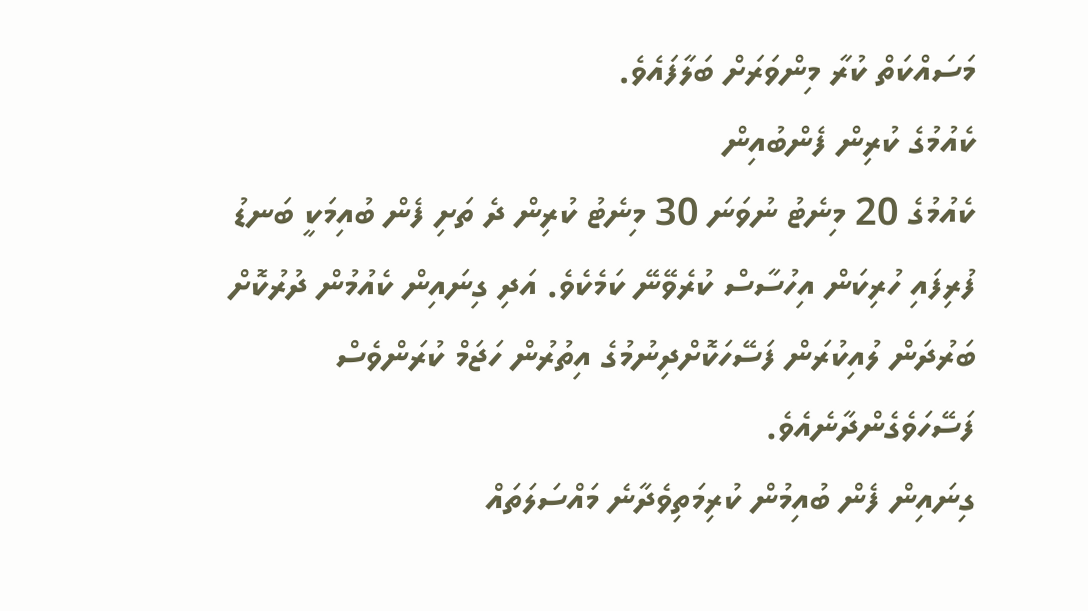މަސައްކަތް ކުރާ މިންވަރަށް ބަލާފައެވެ.
ކެއުމުގެ ކުރިން ފެންބުއިން
ކެއުމުގެ 20 މިނެޓު ނުވަނަ 30 މިނެޓު ކުރިން ދެ ތަށި ފެން ބުއިމަކީ ބަނޑު ފުރިފައި ހުރިކަން އިހުސާސް ކުރެވޭނޭ ކަމެކެވެ. އަދި ގިނައިން ކެއުމުން ދުރުކޮށް ބަރުދަން ލުއިކުރަން ފަސޭހަކޮށްދިނުމުގެ އިތުރުން ހަޖަމް ކުރަންވެސް ފަސޭހަވެގެންދާނެއެވެ.
ގިނައިން ފެން ބުއިމުން ކުރިމަތިވެދާނެ މައްސަލަތައް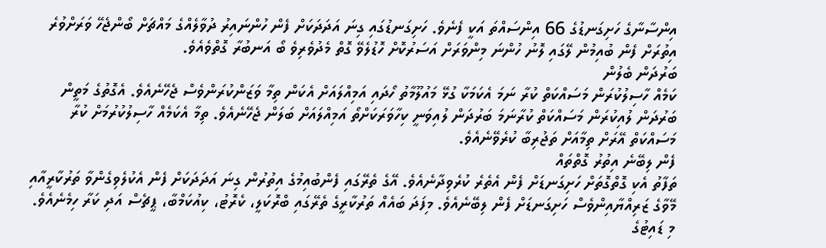އިންސާނާގެ ހަށިގަނޑުގެ 66 އިންސައްތަ އަކީ ފެނެވެ. ހަށިގަނޑުގައި ގިނަ އަދަދަކަށް ފެން ހުންނައިރު ދުވާލެއްގެ މައްޗަށް ބޯންޖެހޭ ވަރަށްވުރެ އިތުރަށް ފެން ބުއިމުން ލޭގައި ލޮނު ހުންނަ މިންވަރަށް އަސަރުކޮށް ހޮޑުލެވޭ ގޮތް މެދުވެރިވެ ބޯ އަނބުރާ ގޮތްވެއެވެ.
ބަރުދަން ބެލުން
ކަމެއް ހާސިލުކުރަން މަސައްކަތް ކުރާ ނަމަ އެކަމަކާ ގުޅޭ މައުލޫމާތު ހޯދައި އަމިއްލައަށް އެކަން ތިމާ ވަޒަންކުރަންވެސް ޖެހޭނެއެވެ. އެގޮތުގެ މަތީން ބަރުދަން ލުއިކުރަން މަސައްކަތް ކުރާނަމަ ބަރުދަން ލުއިވަނީ ކިހާވަރަކަށްތޯ އަމިއްލައަށް ބަލަން ޖެހޭނެއެވެ. ތިމާ އެކަމެއް ހާސިލުކުރުމަށް ކުރާ މަސައްކަތް އޭރަށް ތިމާއަށް ތަޖުރިބާ ކުރެވޭނެއެވެ.
ފެން ލިބޭނެ އިތުރު ގޮތްތައް
ތަފާތު އެކި ގޮތްގޮތަށް ހަށިގަނޑަށް ފެން އެތެރެ ކުރެވިދާނެއެވެ. އޭގެ ތެރޭގައި ފެންބުއިމުގެ އިތުރުން ގިނަ އަދަދަކަށް ފެން އެކުލެވިގެންވާ ތަރުކާރީއާއި މޭވާގެ ޒަރިއްޔާއިންވެސް ހަށިގަނޑަށް ފެން ލިބޭނެއެވެ. މިފަދަ ބައެއް ތަރުކާރީގެ ތެރޭގައި ބްރޮކަލީ، ކެރޮޓު، ކިއުކަމްބާ، ޕީޗެސް އަދި ކަރާ ހިމެނެއެވެ.
މި ޑައިޓުގެ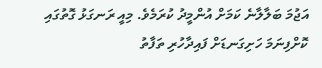އަޖުމަ ބަލާލާނެ ކަމަށް އުންމީދު ކުރަމެވެ. މިއީ ރަނގަޅު ގޮތުގައި ކޮށްފިނަމަ ހަށިގަނޑަށް ފައިދާހުރި ތަފާތު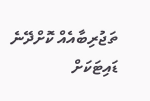ތަޖުރިބާއެއް ކޮށްދޭނެ ޑައިޓަކަށް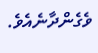ވެގެންދާނެއެވެ.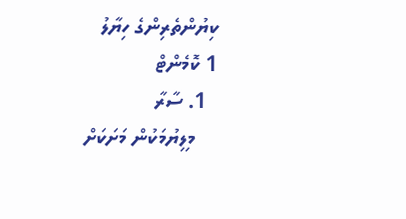ކިޔުންތެރިންގެ ހިޔާލު
1 ކޮމެންޓް
  1. ސާރާ
    މިލިޔުމަކުން މަށަކަށް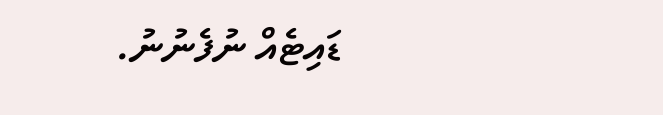ޑައިޓެއް ނުފެނުނު.